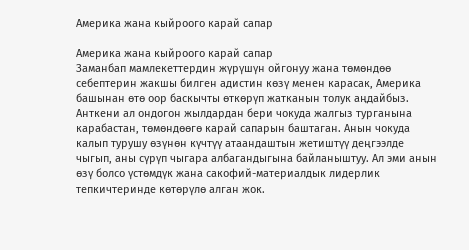Америка жана кыйроого карай сапар

Америка жана кыйроого карай сапар
Заманбап мамлекеттердин жүрүшүн ойгонуу жана төмөндөө себептерин жакшы билген адистин көзү менен карасак, Америка башынан өтө оор баскычты өткөрүп жатканын толук аңдайбыз. Анткени ал ондогон жылдардан бери чокуда жалгыз турганына карабастан, төмөндөөгө карай сапарын баштаган. Анын чокуда калып турушу өзүнөн күчтүү атаандаштын жетиштүү деңгээлде чыгып, аны сүрүп чыгара албагандыгына байланыштуу. Ал эми анын өзү болсо үстөмдүк жана сакофий-материалдык лидерлик тепкичтеринде көтөрүлө алган жок.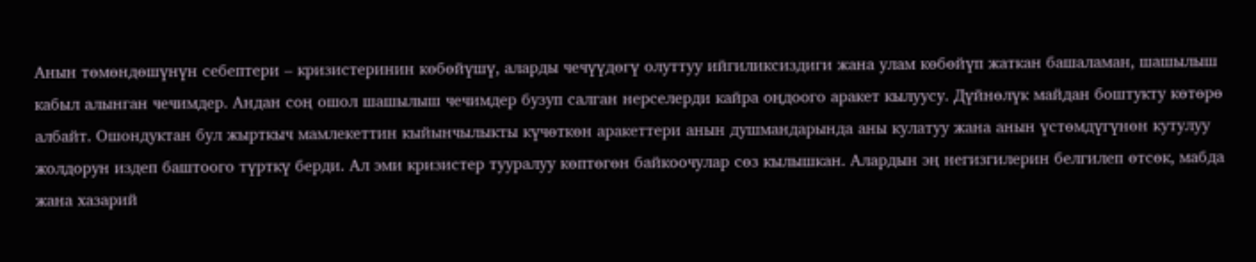Анын төмөндөшүнүн себептери – кризистеринин көбөйүшү, аларды чечүүдөгү олуттуу ийгиликсиздиги жана улам көбөйүп жаткан башаламан, шашылыш кабыл алынган чечимдер. Андан соң ошол шашылыш чечимдер бузуп салган нерселерди кайра оңдоого аракет кылуусу. Дүйнөлүк майдан боштукту көтөрө албайт. Ошондуктан бул жырткыч мамлекеттин кыйынчылыкты күчөткөн аракеттери анын душмандарында аны кулатуу жана анын үстөмдүгүнөн кутулуу жолдорун издеп баштоого түрткү берди. Ал эми кризистер тууралуу көптөгөн байкоочулар сөз кылышкан. Алардын эң негизгилерин белгилеп өтсөк, мабда жана хазарий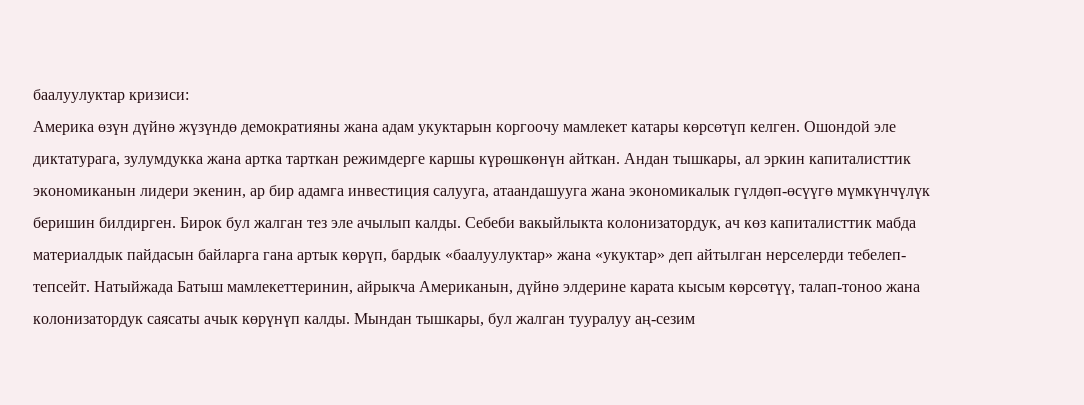баалуулуктар кризиси:
Америка өзүн дүйнө жүзүндө демократияны жана адам укуктарын коргоочу мамлекет катары көрсөтүп келген. Ошондой эле диктатурага, зулумдукка жана артка тарткан режимдерге каршы күрөшкөнүн айткан. Андан тышкары, ал эркин капиталисттик экономиканын лидери экенин, ар бир адамга инвестиция салууга, атаандашууга жана экономикалык гүлдөп-өсүүгө мүмкүнчүлүк беришин билдирген. Бирок бул жалган тез эле ачылып калды. Себеби вакыйлыкта колонизатордук, ач көз капиталисттик мабда материалдык пайдасын байларга гана артык көрүп, бардык «баалуулуктар» жана «укуктар» деп айтылган нерселерди тебелеп-тепсейт. Натыйжада Батыш мамлекеттеринин, айрыкча Американын, дүйнө элдерине карата кысым көрсөтүү, талап-тоноо жана колонизатордук саясаты ачык көрүнүп калды. Мындан тышкары, бул жалган тууралуу аң-сезим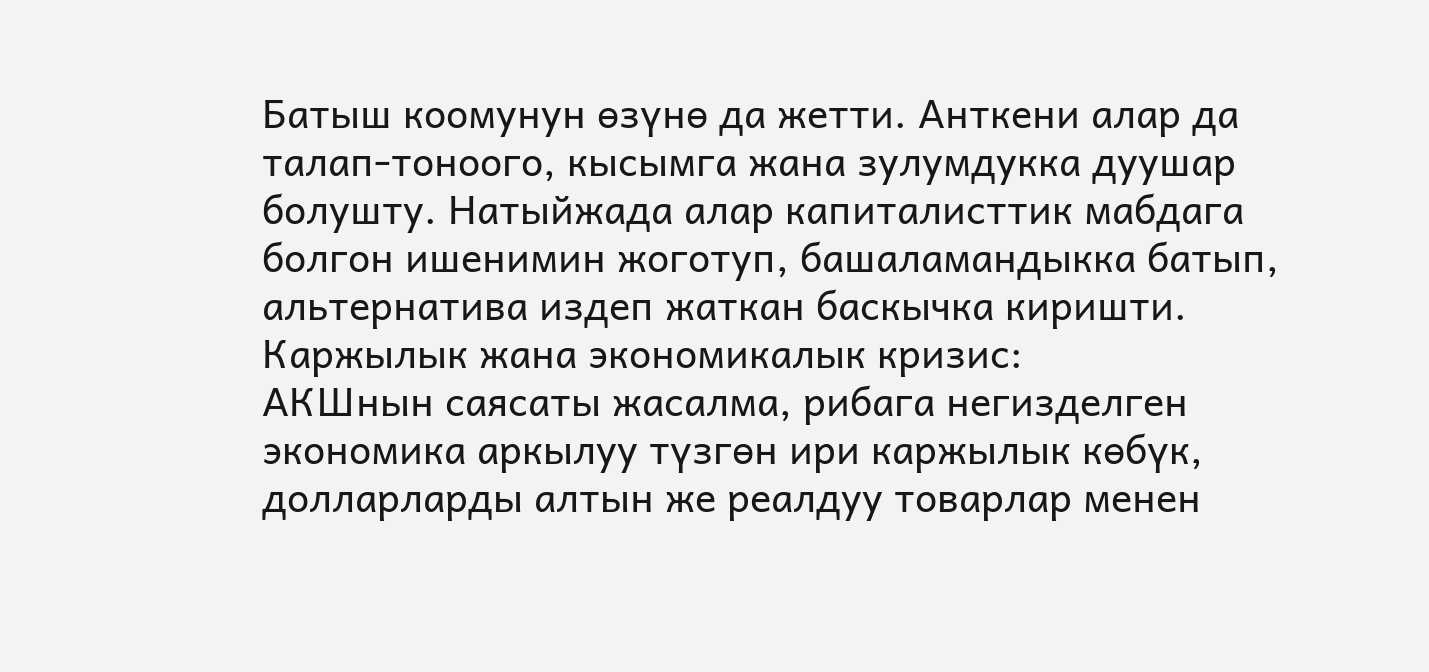Батыш коомунун өзүнө да жетти. Анткени алар да талап-тоноого, кысымга жана зулумдукка дуушар болушту. Натыйжада алар капиталисттик мабдага болгон ишенимин жоготуп, башаламандыкка батып, альтернатива издеп жаткан баскычка киришти.
Каржылык жана экономикалык кризис:
АКШнын саясаты жасалма, рибага негизделген экономика аркылуу түзгөн ири каржылык көбүк, долларларды алтын же реалдуу товарлар менен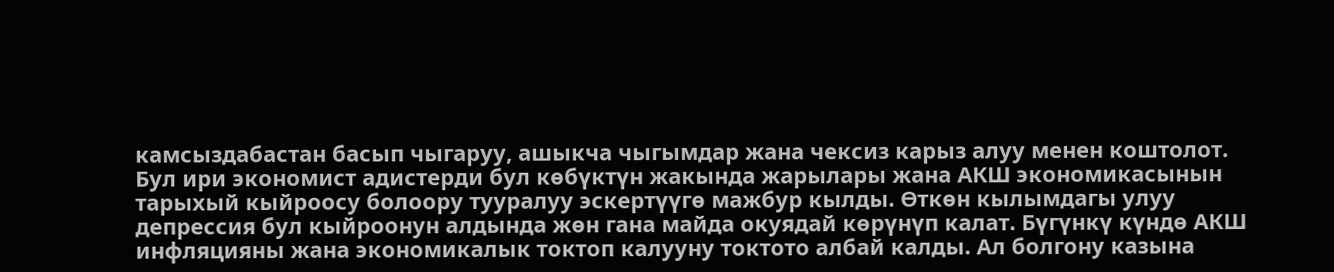камсыздабастан басып чыгаруу, ашыкча чыгымдар жана чексиз карыз алуу менен коштолот. Бул ири экономист адистерди бул көбүктүн жакында жарылары жана АКШ экономикасынын тарыхый кыйроосу болоору тууралуу эскертүүгө мажбур кылды. Өткөн кылымдагы улуу депрессия бул кыйроонун алдында жөн гана майда окуядай көрүнүп калат. Бүгүнкү күндө АКШ инфляцияны жана экономикалык токтоп калууну токтото албай калды. Ал болгону казына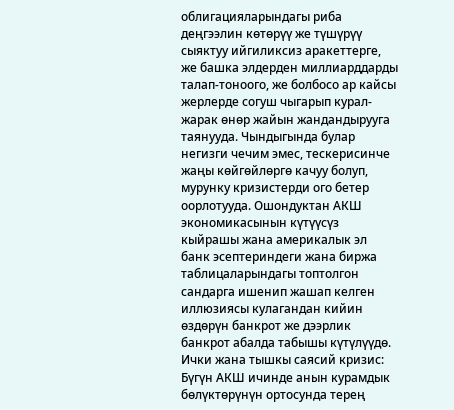облигацияларындагы риба деңгээлин көтөрүү же түшүрүү сыяктуу ийгиликсиз аракеттерге, же башка элдерден миллиарддарды талап-тоноого, же болбосо ар кайсы жерлерде согуш чыгарып курал-жарак өнөр жайын жандандырууга таянууда. Чындыгында булар негизги чечим эмес, тескерисинче жаңы көйгөйлөргө качуу болуп, мурунку кризистерди ого бетер оорлотууда. Ошондуктан АКШ экономикасынын күтүүсүз кыйрашы жана америкалык эл банк эсептериндеги жана биржа таблицаларындагы топтолгон сандарга ишенип жашап келген иллюзиясы кулагандан кийин өздөрүн банкрот же дээрлик банкрот абалда табышы күтүлүүдө.
Ички жана тышкы саясий кризис:
Бүгүн АКШ ичинде анын курамдык бөлүктөрүнүн ортосунда терең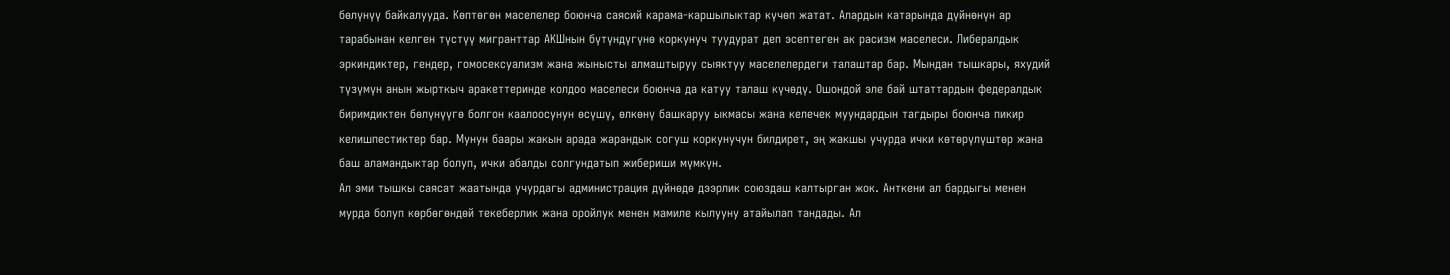бөлүнүү байкалууда. Көптөгөн маселелер боюнча саясий карама-каршылыктар күчөп жатат. Алардын катарында дүйнөнүн ар тарабынан келген түстүү мигранттар АКШнын бүтүндүгүнө коркунуч туудурат деп эсептеген ак расизм маселеси. Либералдык эркиндиктер, гендер, гомосексуализм жана жынысты алмаштыруу сыяктуу маселелердеги талаштар бар. Мындан тышкары, яхудий түзүмүн анын жырткыч аракеттеринде колдоо маселеси боюнча да катуу талаш күчөдү. Ошондой эле бай штаттардын федералдык биримдиктен бөлүнүүгө болгон каалоосунун өсүшү, өлкөнү башкаруу ыкмасы жана келечек муундардын тагдыры боюнча пикир келишпестиктер бар. Мунун баары жакын арада жарандык согуш коркунучун билдирет, эң жакшы учурда ички көтөрүлүштөр жана баш аламандыктар болуп, ички абалды солгундатып жибериши мүмкүн.
Ал эми тышкы саясат жаатында учурдагы администрация дүйнөдө дээрлик союздаш калтырган жок. Анткени ал бардыгы менен мурда болуп көрбөгөндөй текеберлик жана оройлук менен мамиле кылууну атайылап тандады. Ал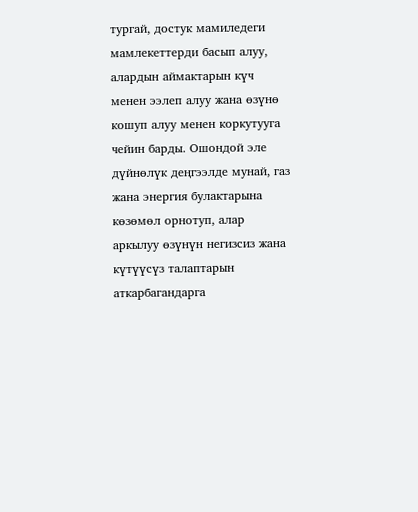тургай, достук мамиледеги мамлекеттерди басып алуу, алардын аймактарын күч менен ээлеп алуу жана өзүнө кошуп алуу менен коркутууга чейин барды. Ошондой эле дүйнөлүк деңгээлде мунай, газ жана энергия булактарына көзөмөл орнотуп, алар аркылуу өзүнүн негизсиз жана күтүүсүз талаптарын аткарбагандарга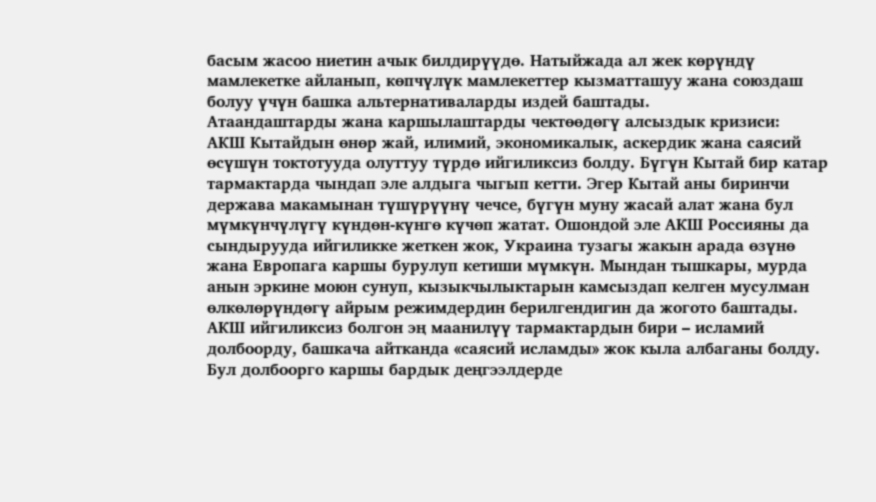басым жасоо ниетин ачык билдирүүдө. Натыйжада ал жек көрүндү мамлекетке айланып, көпчүлүк мамлекеттер кызматташуу жана союздаш болуу үчүн башка альтернативаларды издей баштады.
Атаандаштарды жана каршылаштарды чектөөдөгү алсыздык кризиси:
АКШ Кытайдын өнөр жай, илимий, экономикалык, аскердик жана саясий өсүшүн токтотууда олуттуу түрдө ийгиликсиз болду. Бүгүн Кытай бир катар тармактарда чындап эле алдыга чыгып кетти. Эгер Кытай аны биринчи держава макамынан түшүрүүнү чечсе, бүгүн муну жасай алат жана бул мүмкүнчүлүгү күндөн-күнгө күчөп жатат. Ошондой эле АКШ Россияны да сындырууда ийгиликке жеткен жок, Украина тузагы жакын арада өзүнө жана Европага каршы бурулуп кетиши мүмкүн. Мындан тышкары, мурда анын эркине моюн сунуп, кызыкчылыктарын камсыздап келген мусулман өлкөлөрүндөгү айрым режимдердин берилгендигин да жогото баштады.
АКШ ийгиликсиз болгон эң маанилүү тармактардын бири – исламий долбоорду, башкача айтканда «саясий исламды» жок кыла албаганы болду. Бул долбоорго каршы бардык деңгээлдерде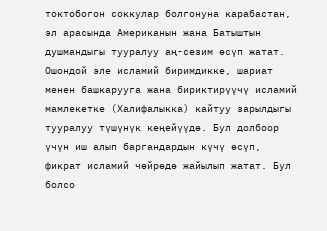токтобогон соккулар болгонуна карабастан, эл арасында Американын жана Батыштын душмандыгы тууралуу аң-сезим өсүп жатат. Ошондой эле исламий биримдикке, шариат менен башкарууга жана бириктирүүчү исламий мамлекетке (Халифалыкка) кайтуу зарылдыгы тууралуу түшүнүк кеңейүүдө. Бул долбоор үчүн иш алып баргандардын күчү өсүп, фикрат исламий чөйрөдө жайылып жатат. Бул болсо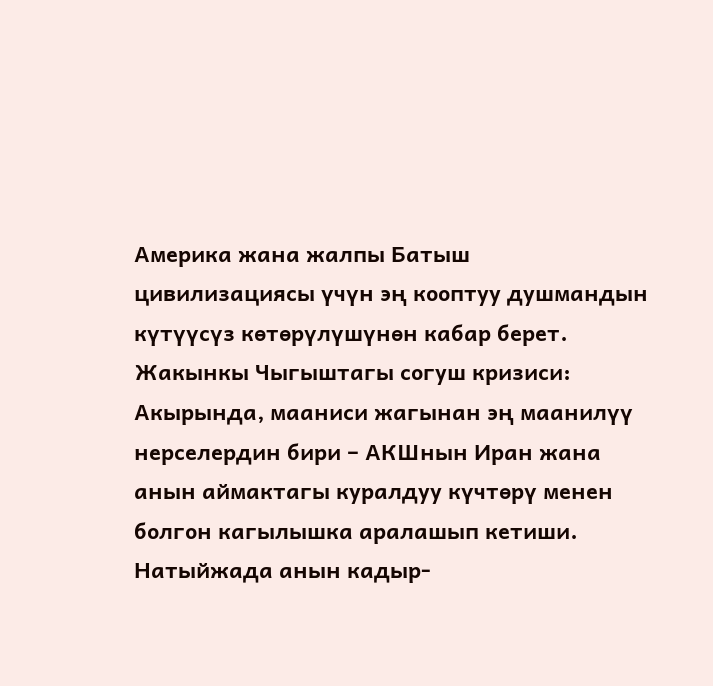Америка жана жалпы Батыш цивилизациясы үчүн эң кооптуу душмандын күтүүсүз көтөрүлүшүнөн кабар берет.
Жакынкы Чыгыштагы согуш кризиси:
Акырында, мааниси жагынан эң маанилүү нерселердин бири – АКШнын Иран жана анын аймактагы куралдуу күчтөрү менен болгон кагылышка аралашып кетиши. Натыйжада анын кадыр-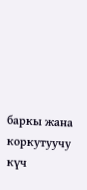баркы жана коркутуучу күч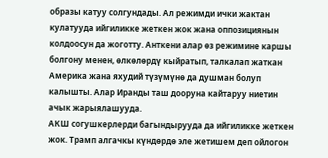образы катуу солгундады. Ал режимди ички жактан кулатууда ийгиликке жеткен жок жана оппозициянын колдоосун да жоготту. Анткени алар өз режимине каршы болгону менен, өлкөлөрдү кыйратып, талкалап жаткан Америка жана яхудий түзүмүнө да душман болуп калышты. Алар Иранды таш дооруна кайтаруу ниетин ачык жарыялашууда.
АКШ согушкерлерди багындырууда да ийгиликке жеткен жок. Трамп алгачкы күндөрдө эле жетишем деп ойлогон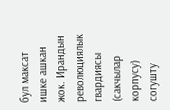бул максат ишке ашкан жок. Ирандын революциялык гвардиясы (сакчылар корпусу) согушту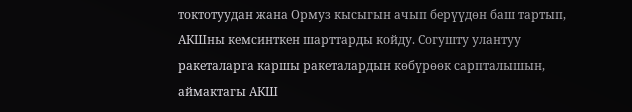токтотуудан жана Ормуз кысыгын ачып берүүдөн баш тартып, АКШны кемсинткен шарттарды койду. Согушту улантуу ракеталарга каршы ракеталардын көбүрөөк сарпталышын, аймактагы АКШ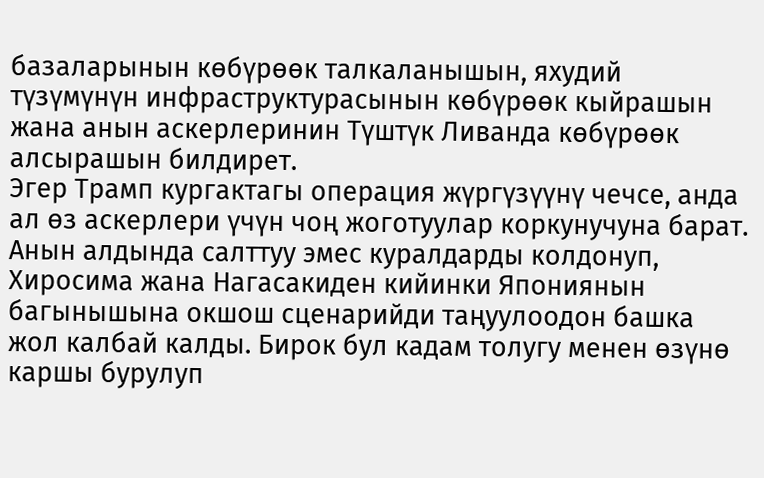базаларынын көбүрөөк талкаланышын, яхудий түзүмүнүн инфраструктурасынын көбүрөөк кыйрашын жана анын аскерлеринин Түштүк Ливанда көбүрөөк алсырашын билдирет.
Эгер Трамп кургактагы операция жүргүзүүнү чечсе, анда ал өз аскерлери үчүн чоң жоготуулар коркунучуна барат. Анын алдында салттуу эмес куралдарды колдонуп, Хиросима жана Нагасакиден кийинки Япониянын багынышына окшош сценарийди таңуулоодон башка жол калбай калды. Бирок бул кадам толугу менен өзүнө каршы бурулуп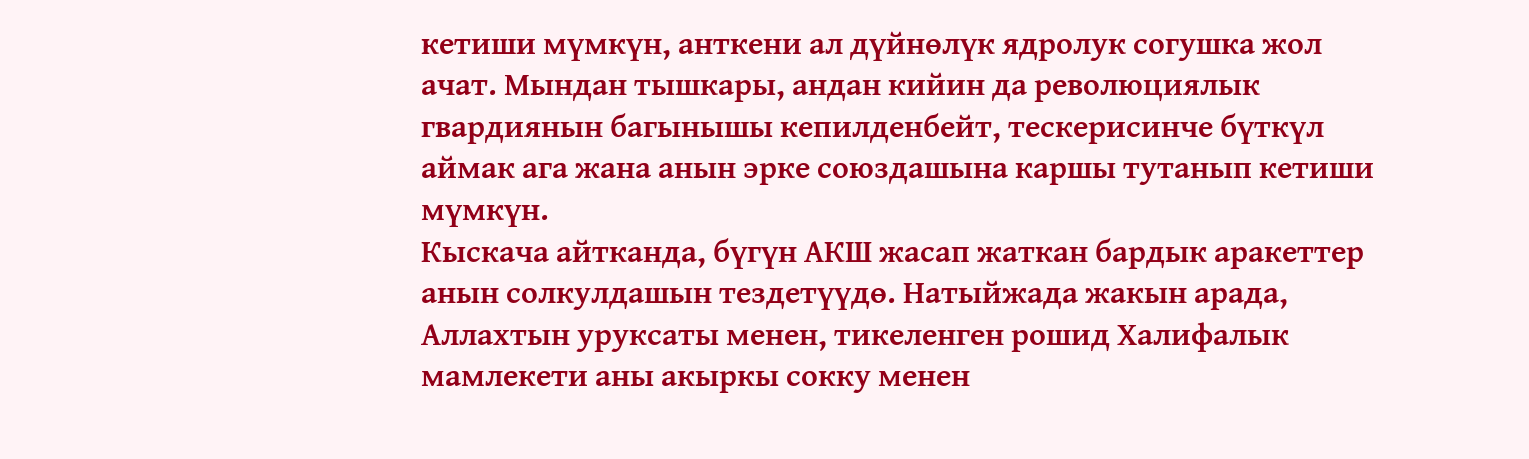кетиши мүмкүн, анткени ал дүйнөлүк ядролук согушка жол ачат. Мындан тышкары, андан кийин да революциялык гвардиянын багынышы кепилденбейт, тескерисинче бүткүл аймак ага жана анын эрке союздашына каршы тутанып кетиши мүмкүн.
Кыскача айтканда, бүгүн АКШ жасап жаткан бардык аракеттер анын солкулдашын тездетүүдө. Натыйжада жакын арада, Аллахтын уруксаты менен, тикеленген рошид Халифалык мамлекети аны акыркы сокку менен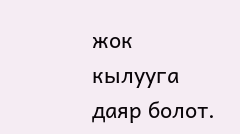жок кылууга даяр болот.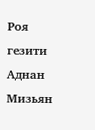Роя гезити
Аднан Мизьян